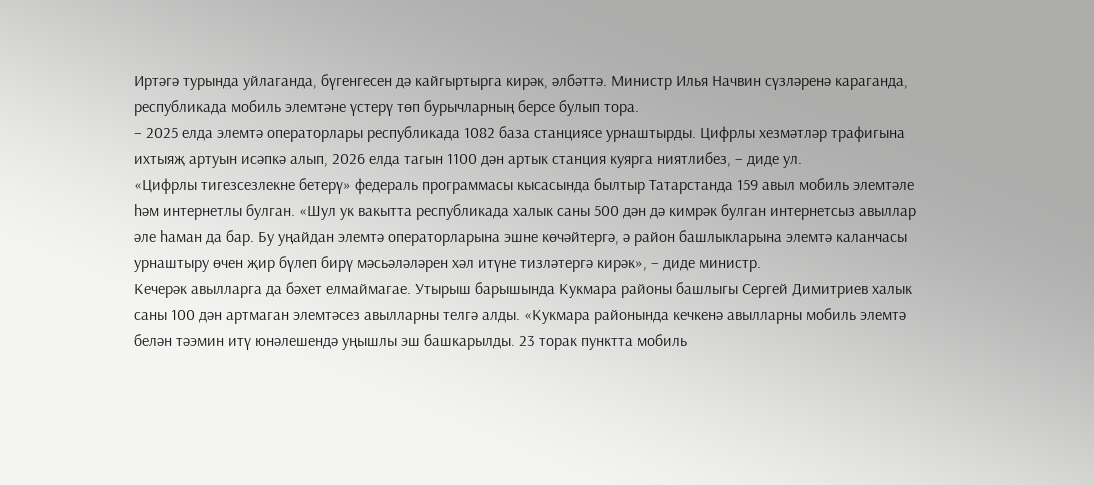Иртәгә турында уйлаганда, бүгенгесен дә кайгыртырга кирәк, әлбәттә. Министр Илья Начвин сүзләренә караганда, республикада мобиль элемтәне үстерү төп бурычларның берсе булып тора.
– 2025 елда элемтә операторлары республикада 1082 база станциясе урнаштырды. Цифрлы хезмәтләр трафигына ихтыяҗ артуын исәпкә алып, 2026 елда тагын 1100 дән артык станция куярга ниятлибез, – диде ул.
«Цифрлы тигезсезлекне бетерү» федераль программасы кысасында былтыр Татарстанда 159 авыл мобиль элемтәле һәм интернетлы булган. «Шул ук вакытта республикада халык саны 500 дән дә кимрәк булган интернетсыз авыллар әле һаман да бар. Бу уңайдан элемтә операторларына эшне көчәйтергә, ә район башлыкларына элемтә каланчасы урнаштыру өчен җир бүлеп бирү мәсьәләләрен хәл итүне тизләтергә кирәк», – диде министр.
Кечерәк авылларга да бәхет елмаймагае. Утырыш барышында Кукмара районы башлыгы Сергей Димитриев халык саны 100 дән артмаган элемтәсез авылларны телгә алды. «Кукмара районында кечкенә авылларны мобиль элемтә белән тәэмин итү юнәлешендә уңышлы эш башкарылды. 23 торак пунктта мобиль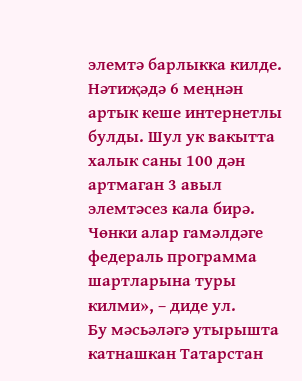элемтә барлыкка килде. Нәтиҗәдә 6 меңнән артык кеше интернетлы булды. Шул ук вакытта халык саны 100 дән артмаган 3 авыл элемтәсез кала бирә. Чөнки алар гамәлдәге федераль программа шартларына туры килми», – диде ул.
Бу мәсьәләгә утырышта катнашкан Татарстан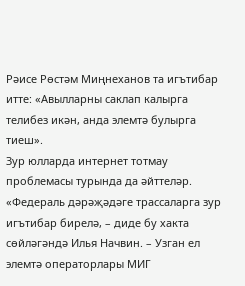Рәисе Рөстәм Миңнеханов та игътибар итте: «Авылларны саклап калырга телибез икән, анда элемтә булырга тиеш».
Зур юлларда интернет тотмау проблемасы турында да әйттеләр. «Федераль дәрәҗәдәге трассаларга зур игътибар бирелә, – диде бу хакта сөйләгәндә Илья Начвин. – Узган ел элемтә операторлары МИГ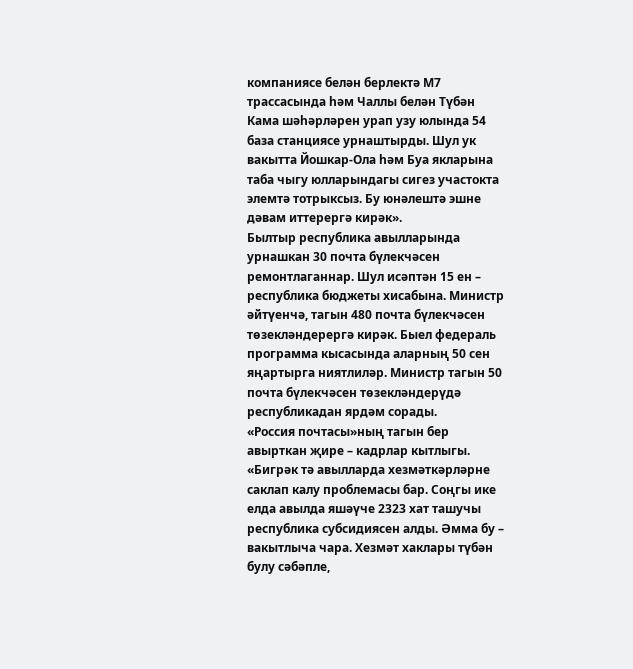компаниясе белән берлектә М7 трассасында һәм Чаллы белән Түбән Кама шәһәрләрен урап узу юлында 54 база станциясе урнаштырды. Шул ук вакытта Йошкар-Ола һәм Буа якларына таба чыгу юлларындагы сигез участокта элемтә тотрыксыз. Бу юнәлештә эшне дәвам иттерергә кирәк».
Былтыр республика авылларында урнашкан 30 почта бүлекчәсен ремонтлаганнар. Шул исәптән 15 ен – республика бюджеты хисабына. Министр әйтүенчә, тагын 480 почта бүлекчәсен төзекләндерергә кирәк. Быел федераль программа кысасында аларның 50 сен яңартырга ниятлиләр. Министр тагын 50 почта бүлекчәсен төзекләндерүдә республикадан ярдәм сорады.
«Россия почтасы»ның тагын бер авырткан җире – кадрлар кытлыгы. «Бигрәк тә авылларда хезмәткәрләрне саклап калу проблемасы бар. Соңгы ике елда авылда яшәүче 2323 хат ташучы республика субсидиясен алды. Әмма бу – вакытлыча чара. Хезмәт хаклары түбән булу сәбәпле,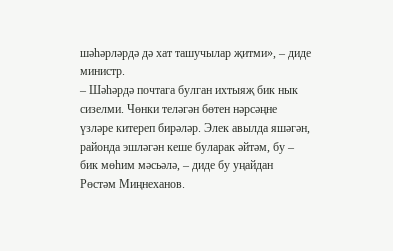шәһәрләрдә дә хат ташучылар җитми», – диде министр.
– Шәһәрдә почтага булган ихтыяҗ бик нык сизелми. Чөнки теләгән бөтен нәрсәңне үзләре китереп бирәләр. Элек авылда яшәгән, районда эшләгән кеше буларак әйтәм, бу – бик мөһим мәсьәлә, – диде бу уңайдан Рөстәм Миңнеханов.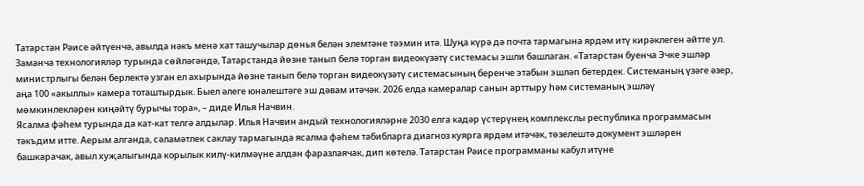Татарстан Рәисе әйтүенчә, авылда нәкъ менә хат ташучылар дөнья белән элемтәне тәэмин итә. Шуңа күрә дә почта тармагына ярдәм итү кирәклеген әйтте ул.
Заманча технологияләр турында сөйләгәндә, Татарстанда йөзне танып белә торган видеокүзәтү системасы эшли башлаган. «Татарстан буенча Эчке эшләр министрлыгы белән берлектә узган ел ахырында йөзне танып белә торган видеокүзәтү системасының беренче этабын эшләп бетердек. Системаның үзәге әзер, аңа 100 «акыллы» камера тоташтырдык. Быел әлеге юнәлештәге эш дәвам итәчәк. 2026 елда камералар санын арттыру һәм системаның эшләү мөмкинлекләрен киңәйтү бурычы тора», – диде Илья Начвин.
Ясалма фәһем турында да кат-кат телгә алдылар. Илья Начвин андый технологияләрне 2030 елга кадәр үстерүнең комплекслы республика программасын тәкъдим итте. Аерым алганда, сәламәтлек саклау тармагында ясалма фәһем табибларга диагноз куярга ярдәм итәчәк, төзелештә документ эшләрен башкарачак, авыл хуҗалыгында корылык килү-килмәүне алдан фаразлаячак, дип көтелә. Татарстан Рәисе программаны кабул итүне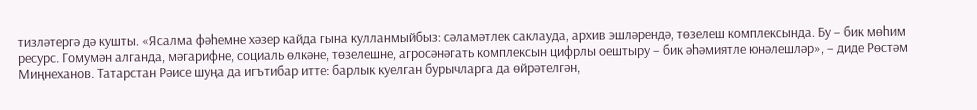тизләтергә дә кушты. «Ясалма фәһемне хәзер кайда гына кулланмыйбыз: сәламәтлек саклауда, архив эшләрендә, төзелеш комплексында. Бу – бик мөһим ресурс. Гомумән алганда, мәгарифне, социаль өлкәне, төзелешне, агросәнәгать комплексын цифрлы оештыру – бик әһәмиятле юнәлешләр», – диде Рөстәм Миңнеханов. Татарстан Рәисе шуңа да игътибар итте: барлык куелган бурычларга да өйрәтелгән,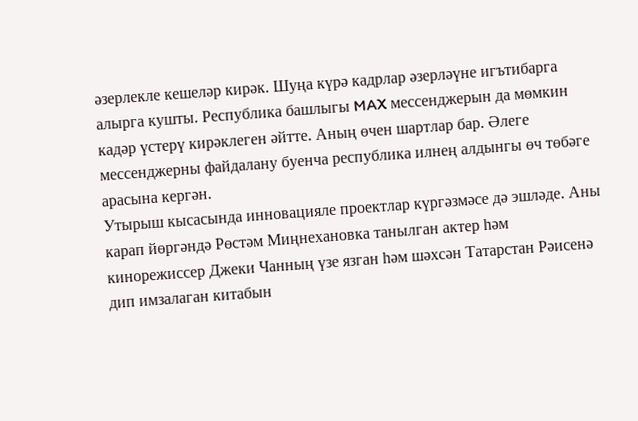әзерлекле кешеләр кирәк. Шуңа күрә кадрлар әзерләүне игътибарга алырга кушты. Республика башлыгы MAX мессенджерын да мөмкин кадәр үстерү кирәклеген әйтте. Аның өчен шартлар бар. Әлеге мессенджерны файдалану буенча республика илнең алдынгы өч төбәге арасына кергән.
Утырыш кысасында инновацияле проектлар күргәзмәсе дә эшләде. Аны карап йөргәндә Рөстәм Миңнехановка танылган актер һәм кинорежиссер Джеки Чанның үзе язган һәм шәхсән Татарстан Рәисенә дип имзалаган китабын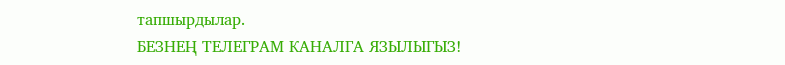тапшырдылар.
БЕЗНЕҢ ТЕЛЕГРАМ КАНАЛГА ЯЗЫЛЫГЫЗ!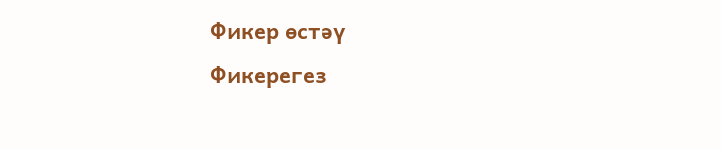Фикер өстәү
Фикерегез